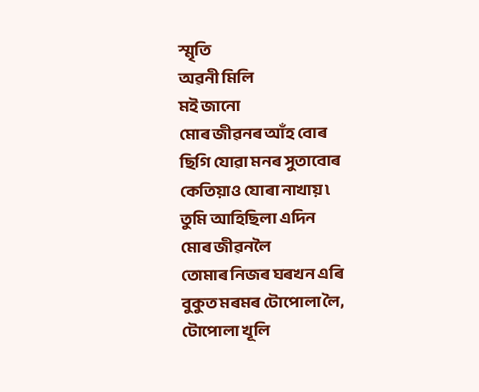স্মৃতি
অৱনী মিলি
মই জানো
মোৰ জীৱনৰ আঁহ বোৰ
ছিগি যোৱা মনৰ সুতাবোৰ
কেতিয়াও যোৰা নাখায় ৷
তুমি আহিছিলা এদিন
মোৰ জীৱনলৈ
তোমাৰ নিজৰ ঘৰখন এৰি
বুকুত মৰমৰ টোপোলা লৈ,
টোপোলা খূলি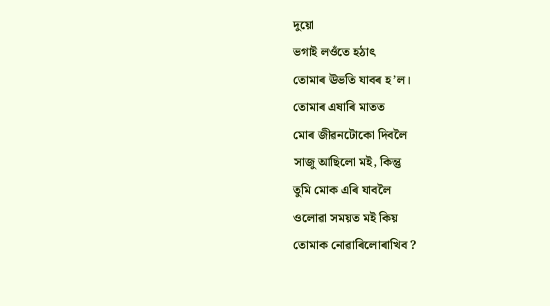দুয়ো
ভগাই লওঁতে হঠাৎ
তোমাৰ ঊভতি যাবৰ হ’ল।
তোমাৰ এষাৰি মাতত
মোৰ জীৱনটোকো দিবলৈ
সাজু আছিলো মই, কিন্তু
তুমি মোক এৰি যাবলৈ
ওলোৱা সময়ত মই কিয়
তোমাক নোৱাৰিলোৰাখিব ?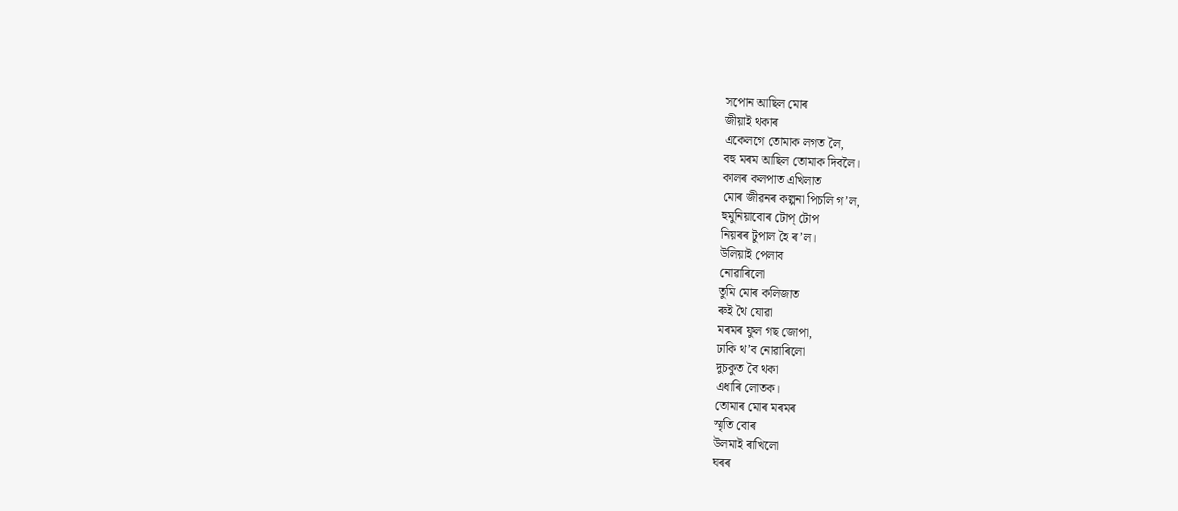সপোন আছিল মোৰ
জীয়াই থকাৰ
একেলগে তোমাক লগত লৈ,
বহু মৰম আছিল তোমাক দিবলৈ।
কালৰ কলপাত এখিলাত
মোৰ জীৱনৰ কল্পনা পিচলি গ’ল,
হুমুনিয়াবোৰ টোপ্ টোপ
নিয়ৰৰ টুপাল হৈ ৰ’ল।
উলিয়াই পেলাব
নোৱাৰিলো
তুমি মোৰ কলিজাত
ৰুই থৈ যোৱা
মৰমৰ ফুল গছ জোপা,
ঢাকি থ’ব নোৱাৰিলো
দুচকুত বৈ থকা
এধাৰি লোতক।
তোমাৰ মোৰ মৰমৰ
স্মৃতি বোৰ
উলমাই ৰাখিলো
ঘৰৰ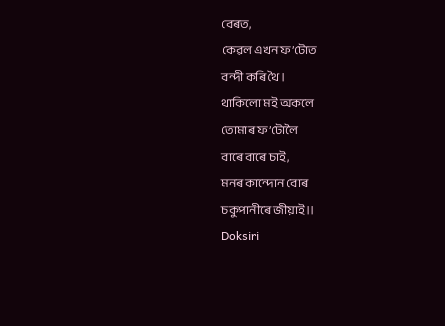বেৰত,
কেৱল এখন ফ’টোত
বন্দী কৰি থৈ।
থাকিলো মই অকলে
তোমাৰ ফ’টোলৈ
বাৰে বাৰে চাই,
মনৰ কান্দোন বোৰ
চকুপানীৰে জীয়াই।।
Doksiri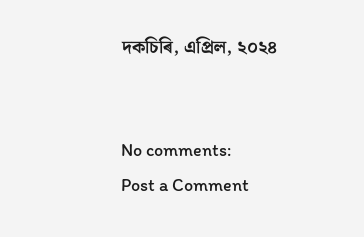দকচিৰি, এপ্ৰিল, ২০২৪


No comments:
Post a Comment